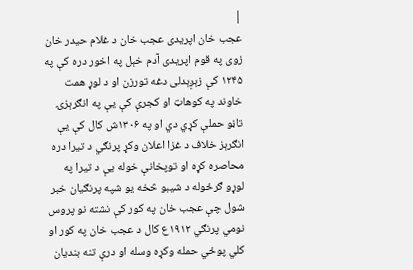|
عجب خان اپريدی عجب خان د غلام حيدر خان زوی په قوم اپريدی آدم خېل په اخور دره کې په ۱۲۴۵ کې زېږېدلی دغه تورزن او د لوړ همت خاوند په کوهاټ او کجرې کې يې په انګرېزۍ تاڼو حملې کړي دي او په ۱۳۰۶ش کال کې يې انګرېز خلاف د غزا اعلان وکړ پرنګي د تيرا دره محاصره کړه او توپخانې خوله يې د تيرا په لوړو ګرځوله د شيبو څخه يو شپه پرنګيان خبر شول چې عجب خان په کور کې نشته نو پروس نومي پرنګي ۱۹۱۲ع کال د عجب خان په کور او کلي پوځي حمله وکړه وسله او درې تنه بنديان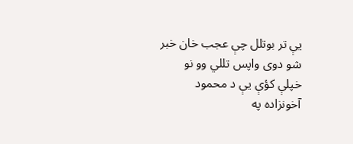يې تر بوتلل چې عجب خان خبر شو دوی واپس تللي وو نو خپلې کؤې يې د محمود آخونزاده په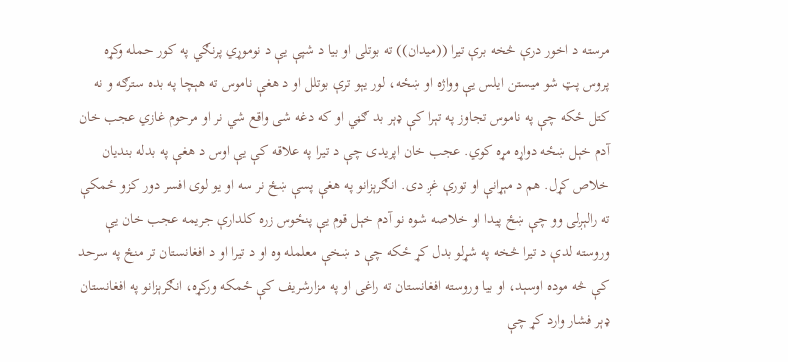مرسته د اخور درې څخه برې تيرا ((ميدان)) ته بوتلی او بيا د شپې يې د نوموړي پرنګي په کور حمله وکړه پروس پټ شو ميستن ايلس يې وواژه او ښځه، لور يېو ترې بوتلل او د هغې ناموس ته هېچا په بده سترګه و نه کتل ځکه چې په ناموس تجاوز په تېرا کې ډېر بد ګڼي او که دغه شی واقع شي نر او مرحوم غازي عجب خان آدم خېل ښځه دواړه مړه کوي. عجب خان اپريدی چې د تيرا په علاقه کې يې اوس د هغې په بدله بنديان خلاص کړل. هم د مېړانې او تورې غږ دی. انګرېزانو په هغې پسې ښځ نر سه او يو لوی افسر دور کزو ځمکې ته رالېږلی وو چې ښځ پيدا او خلاصه شوه نو آدم خېل قوم يې پنځوس زره کلدارې جريمه عجب خان يې وروسته لدې د تيرا څخه په شړلو بدل کړ ځکه چې د ښخې معلمله وه او د تيرا او د افغانستان تر منځ په سرحد کې څه موده اوسېد، او بيا وروسته افغانستان ته راغی او په مزارشريف کې ځمکه ورکړه، انګرېزانو په افغانستان ډېر فشار وارد کړ چې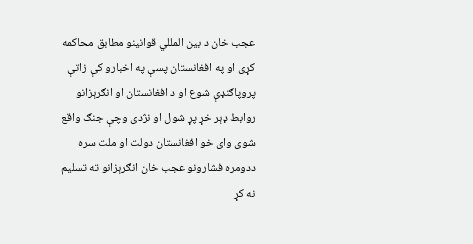عجب خان د بين المللي قوانينو مطابق محاکمه کړی او په افغانستان پسې په اخبارو کې زاتې پروپاګنډې شوع او د افغانستان او انګرېزانو روابط ډېر خړ پړ شول او نژدی وچې جنګ واقع شوی وای خو افغانستان دولت او ملت سره ددومره فشارونو عجب خان انګرېزانو ته تسليم نه کړ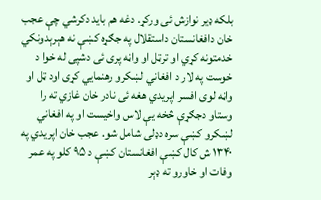بلکه ډير نوازش ئی ورکړ. دغه هم بايد دکرشي چې عجب خان دافغانستان داستقلال په جګړه کښې نه هېرېدونکي خدمتونه کړي او ترټل او واڼه پری ئی دشپی له خوا د خوست په لار د افغاني لښکرو رهنمايي کړی اود ټل او واڼه لوی افسر اپريدي هغه ئی نادر خان غازي ته را وستاو دجګړې څخه يې لاس واخيست او په افغاني لښکرو کښې سره دډلی شامل شو. عجب خان اپريدي په ۱۳۴۰ ش کال کښې افغانستان کښې د ۹۵ کلو په عمر وفات او خاورو ته ډېر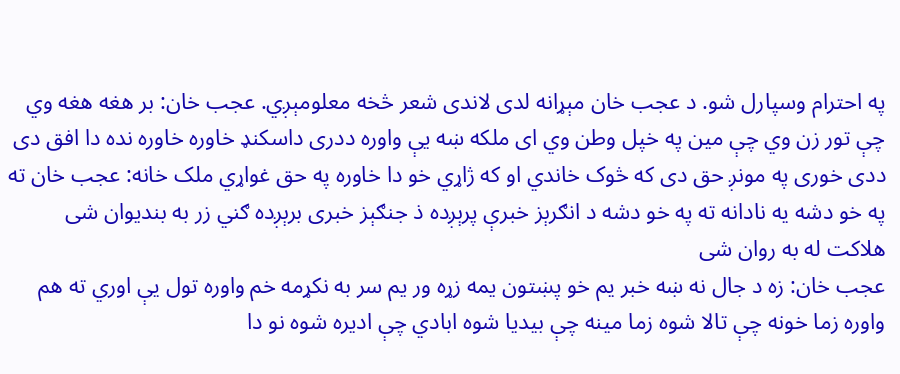په احترام وسپارل شو. د عجب خان مېړانه لدی لاندی شعر څخه معلومېږي. عجب خان: بر هغه هغه وي چې تور زن وي چې مين په خپل وطن وي ای ملکه ښه يې واوره ددری داسکنډ خاوره خاوره نده دا افق دی ددی خوری په مونږ حق دی که څوک خاندي او که ژاړي خو دا خاوره په حق غواړي ملک خانه: عجب خان ته په خو دشه يه نادانه ته په خو دشه د انګرېز خبرې پرېږده ذ جنګېز خبری برېږده ګني زر به بنديوان شی هلاکت له به روان شی
عجب خان: زه د جال نه ښه خبر يم خو پښتون يمه زړه ور يم سر به نکړمه خم واوره تول يې اوري ته هم واوره زما خونه چې تالا شوه زما مينه چې بيديا شوه ابادي چې اديره شوه نو دا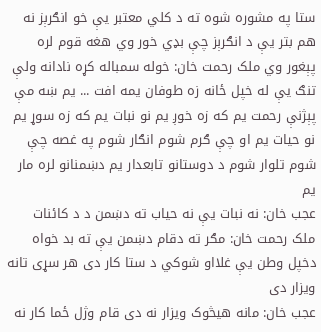ستا په مشوره شوه ته د کلي معتبر يې خو انګرېز نه هم بتر يې د انګرېز چې بډي خور وي هغه قوم لره پېغور وي ملک رحمت خان: خوله سمباله کړه نادانه ولې تنګ يې له خپل ځانه زه طوفان يمه افت ... يم ښه مې پېژنې رحمت يم که زه خوږ يم نو نبات يم که زه سوړ يم نو حيات يم او چې ګرم شوم انګار شوم په غصه چې شوم تلوار شوم د دوستانو تابعدار يم دښمنانو لره مار يم
عجب خان: نه نبات يې نه حياب ته دښمن د د کائنات
ملک رحمت خان: مګر ته دقام دښمن يې ته بد خواه دخپل وطن يې غلااو شوکي د ستا کار دی هر سړی تانه ويزار دی
عجب خان: مانه هيڅوک ويزار نه دی قام وژل ځما کار نه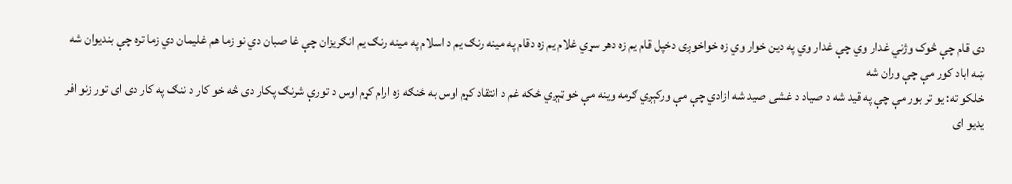دی قام چې څوک وژني غدار وي چې غدار وي په دين خوار وي زه خواخوږی دخپل قام يم زه دهر سړي غلام يم زه دقام په مينه رنګ يم د اسلام په مينه رنګ يم انګريزان چې غا صبان دي نو زما هم غليمان دي زما تره چې بنديوان شه ښه اباد کور مې چې وران شه
خلکو ته: يو تر بور مې چې په قيد شه د صياد د غشی صيد شه ازادي چې مې ورکېږي ګرمه وينه مې خو ټېږي ځکه غم د انتقاد کړم اوس به ځنګه زه ارام کړم اوس د تورې شرنګ پکار دی څه خو کار د ننګ په کار دی ای تور زنو افر يديو ای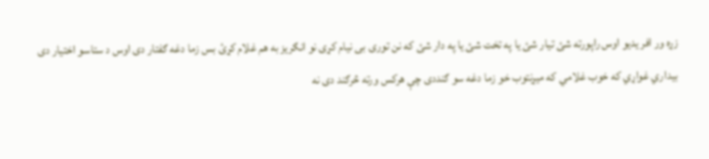زړه ور افر يديو اوس راپورته شئ تيار شئ يا په تخت شئ يا په دار شئ که نن توری بی نيام کړی نو انګريز به هم غلام کړئ بس زما دغه ګفتار دی اوس د ستاسو اختيار دی بيداري غواړي که خوب غلامي که ميړنتوب خو زما دغه سو ګنددی چې هرکس ورته څرګند دی نه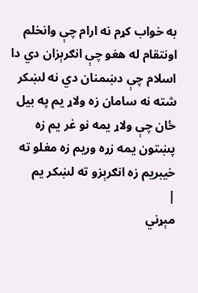به خواب کړم نه ارام چې وانخلم اونتقام له هغو چې انګرېزان دي دا اسلام چې دښمنان دي نه لښکر شته نه سامان زه ولاړ يم په بيل ځان چې ولاړ يمه نو غر يم زه پښتون يمه زړه وريم زه مغلو ته خيبريم زه انګرېزو ته لښکر يم
|
مېړني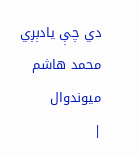دي چې یادېږي محمد هاشم ميوندوال
|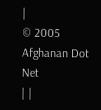|
© 2005 Afghanan Dot Net
| |